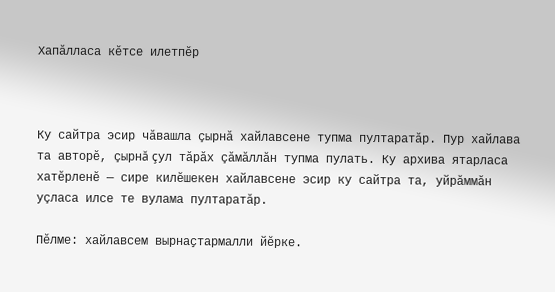Хапăлласа кĕтсе илетпĕр



Ку сайтра эсир чăвашла çырнă хайлавсене тупма пултаратăр. Пур хайлава та авторĕ, çырнă çул тăрăх çăмăллăн тупма пулать. Ку архива ятарласа хатĕрленĕ — сире килĕшекен хайлавсене эсир ку сайтра та, уйрăммăн уçласа илсе те вулама пултаратăр.

Пӗлме: хайлавсем вырнаҫтармалли йӗрке.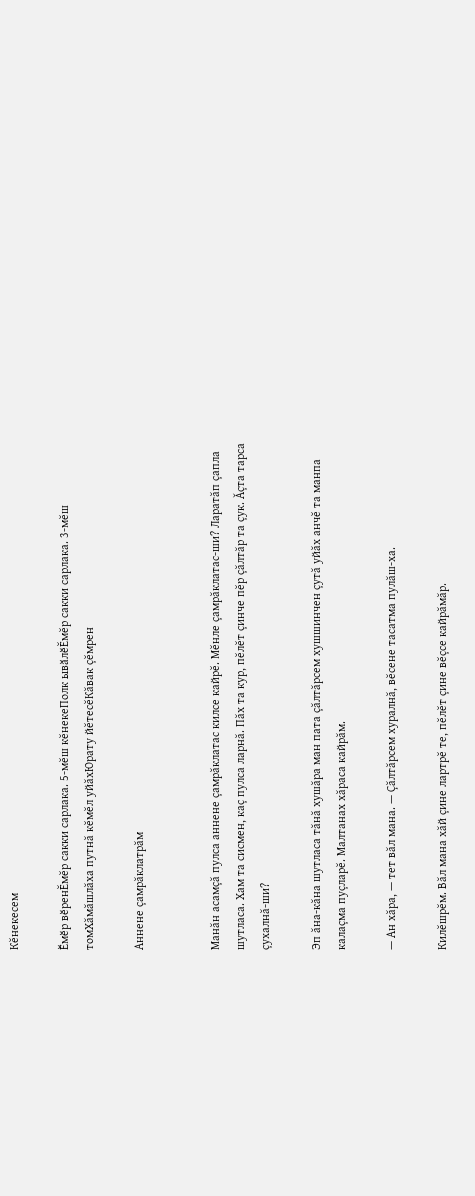Кĕнекесем

Ӗмӗр вӗренĔмĕр сакки сарлака. 5-мĕш кĕнекеПолк ывӑлӗĔмĕр сакки сарлака. 3-мĕш томХăмăшлăха путнă кĕмĕл уйăхЮрату йĕтесĕКăвак çĕмрен

Аннене çамрăклатрăм


Манăн асамçă пулса аннене çамрăклатас килсе кайрĕ. Мĕнле çамрăклатас-ши? Ларатăп çапла шутласа. Хам та сисмен, каç пулса ларнă. Пăх та кур, пĕлĕт çинче пĕр çăлтăр та çук. Ăçта тарса çухалнă-ши?

Эп ăна-кăна шутласа тăнă хушăра ман пата çăлтăрсем хушшинчен çутă уйăх анчĕ та манпа калаçма пуçларĕ. Малтанах хăраса кайрăм.

— Ан хăра, — тет вăл мана. — Çăлтăрсем хуралнă, вĕсене тасатма пулăш-ха.

Килĕшрĕм. Вăл мана хăй çине лартрĕ те, пĕлĕт çине вĕçсе кайрăмăр.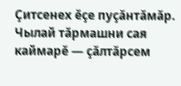Çитсенех ĕçе пуçăнтăмăр. Чылай тăрмашни сая каймарĕ — çăлтăрсем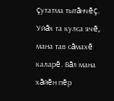çутатма тытăнчĕç. Уйăх та кулса ячĕ, мана тав сăмахĕ каларĕ. Вăл мана хăйĕн пĕр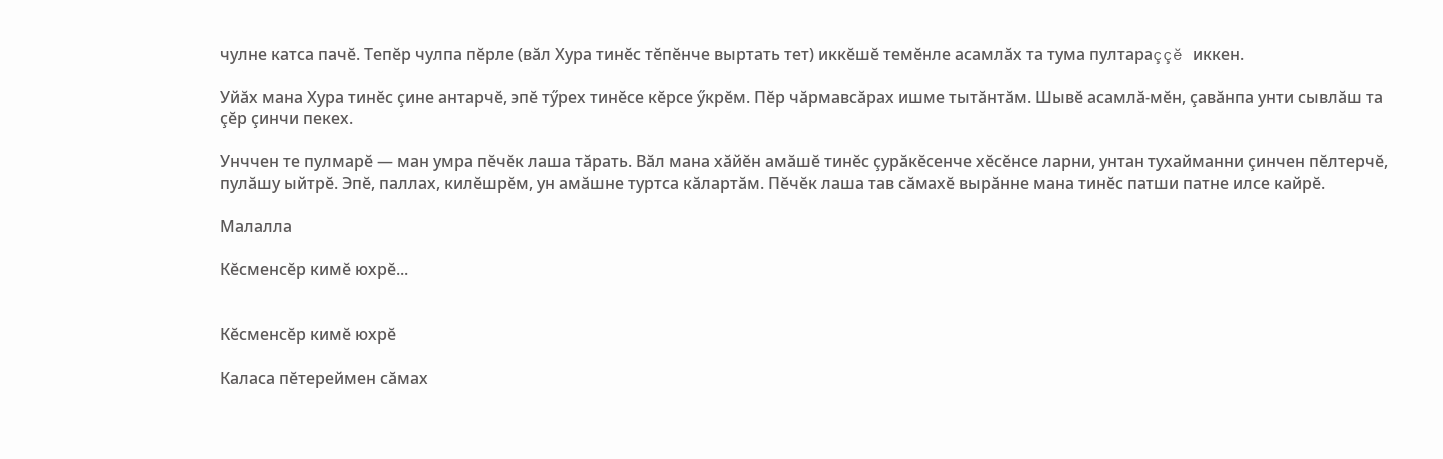чулне катса пачĕ. Тепĕр чулпа пĕрле (вăл Хура тинĕс тĕпĕнче выртать тет) иккĕшĕ темĕнле асамлăх та тума пултараççĕ иккен.

Уйăх мана Хура тинĕс çине антарчĕ, эпĕ тӳрех тинĕсе кĕрсе ӳкрĕм. Пĕр чăрмавсăрах ишме тытăнтăм. Шывĕ асамлă-мĕн, çавăнпа унти сывлăш та çĕр çинчи пекех.

Унччен те пулмарĕ — ман умра пĕчĕк лаша тăрать. Вăл мана хăйĕн амăшĕ тинĕс çурăкĕсенче хĕсĕнсе ларни, унтан тухайманни çинчен пĕлтерчĕ, пулăшу ыйтрĕ. Эпĕ, паллах, килĕшрĕм, ун амăшне туртса кăлартăм. Пĕчĕк лаша тав сăмахĕ вырăнне мана тинĕс патши патне илсе кайрĕ.

Малалла

Кĕсменсĕр кимĕ юхрĕ...


Кĕсменсĕр кимĕ юхрĕ

Каласа пĕтереймен сăмах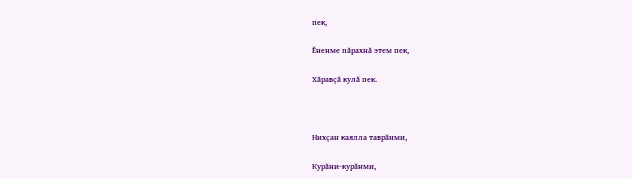пек,

Ĕненме пăрахнă этем пек,

Хăравçă кулă пек.



Нихçан каялла таврăнми,

Курăни-курăнми,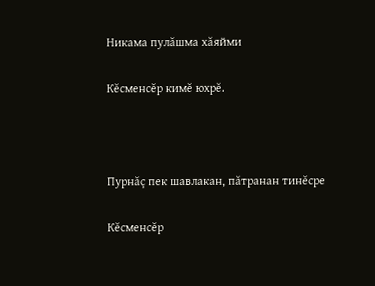Никама пулăшма хăяйми

Кĕсменсĕр кимĕ юхрĕ.



Пурнăç пек шавлакан, пăтранан тинĕсре

Кĕсменсĕр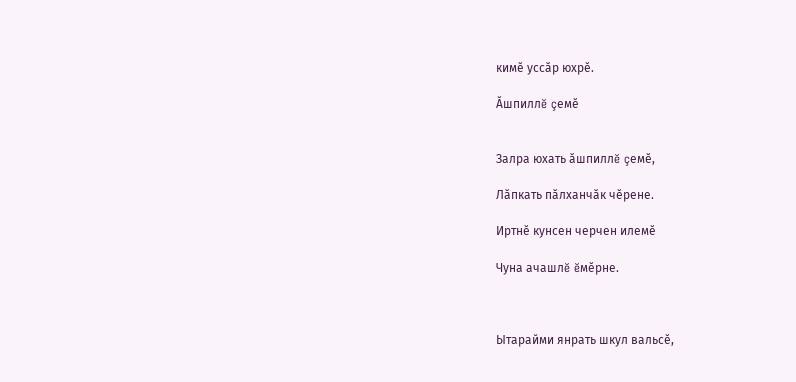кимĕ уссăр юхрĕ.

Ăшпиллĕ çемĕ


Залра юхать ăшпиллĕ çемĕ,

Лăпкать пăлханчăк чĕрене.

Иртнĕ кунсен черчен илемĕ

Чуна ачашлĕ ĕмĕрне.



Ытарайми янрать шкул вальсĕ,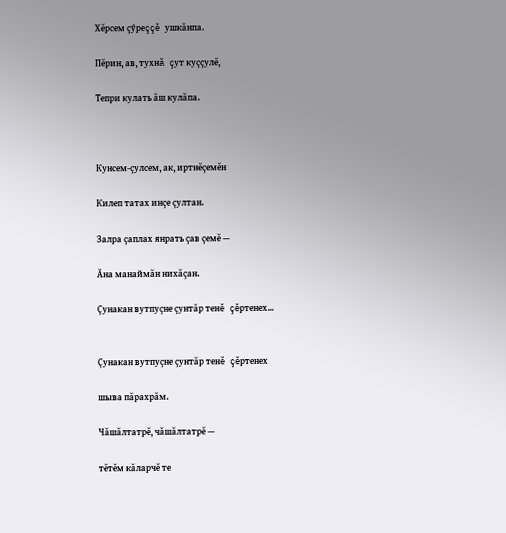Хĕрсем çӳреççĕ ушкăнпа.

Пĕрин, ав, тухнă çут куççулĕ,

Тепри кулать ăш кулăпа.



Кунсем-çулсем, ак, иртнĕçемĕн

Килеп татах инçе çултан.

Залра çаплах янрать çав çемĕ —

Ăна манаймăн нихăçан.

Çунакан вутпуçне çунтăр тенĕ çĕртенех...


Çунакан вутпуçне çунтăр тенĕ çĕртенех

шыва пăрахрăм.

Чăшăлтатрĕ, чăшăлтатрĕ —

тĕтĕм кăларчĕ те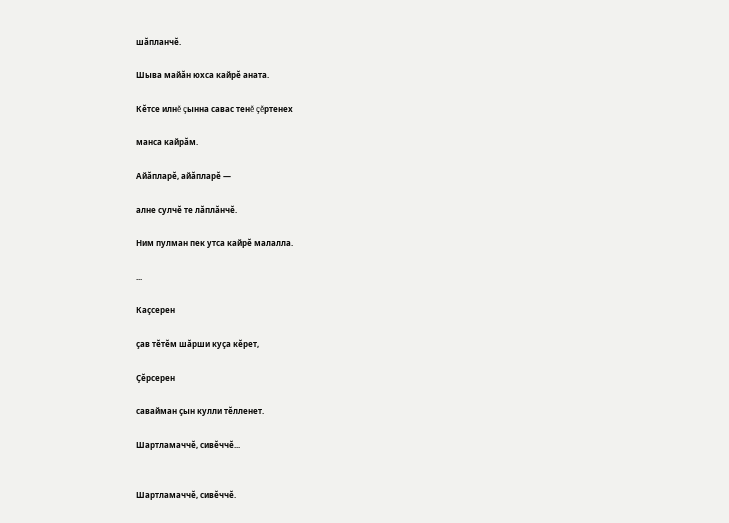шăпланчĕ.

Шыва майăн юхса кайрĕ аната.

Кĕтсе илнĕ çынна савас тенĕ çĕртенех

манса кайрăм.

Айăпларĕ, айăпларĕ —

алне сулчĕ те лăплăнчĕ.

Ним пулман пек утса кайрĕ малалла.

...

Каçсерен

çав тĕтĕм шăрши куçа кĕрет,

Çĕрсерен

савайман çын кулли тĕлленет.

Шартламаччĕ, сивĕччĕ...


Шартламаччĕ, сивĕччĕ.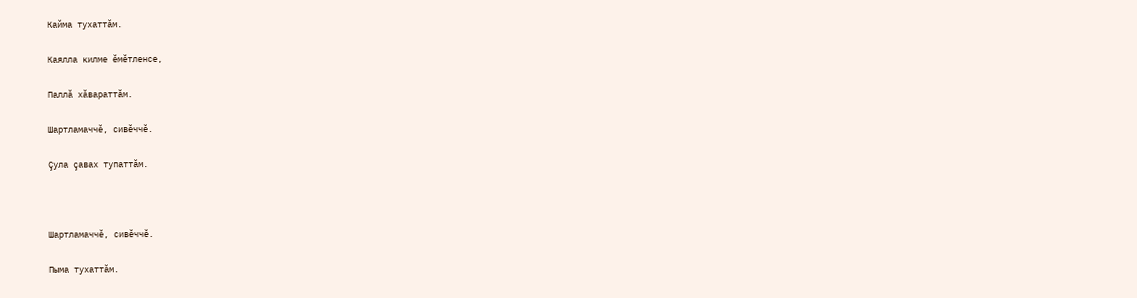Кайма тухаттăм.

Каялла килме ĕмĕтленсе,

Паллă хăвараттăм.

Шартламаччĕ, сивĕччĕ.

Çула çавах тупаттăм.



Шартламаччĕ, сивĕччĕ.

Пыма тухаттăм.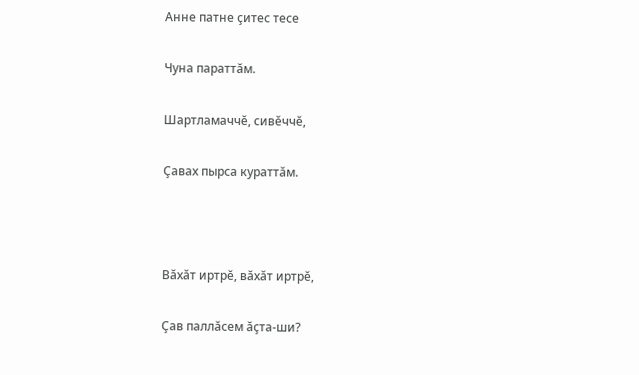Анне патне çитес тесе

Чуна параттăм.

Шартламаччĕ, сивĕччĕ,

Çавах пырса кураттăм.



Вăхăт иртрĕ, вăхăт иртрĕ,

Çав паллăсем ăçта-ши?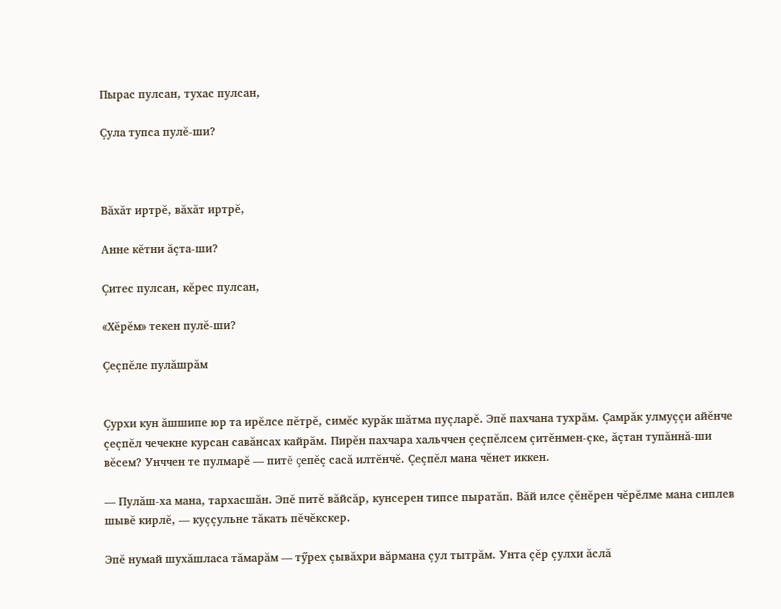Пырас пулсан, тухас пулсан,

Çула тупса пулĕ-ши?



Вăхăт иртрĕ, вăхăт иртрĕ,

Анне кĕтни ăçта-ши?

Çитес пулсан, кĕрес пулсан,

«Хĕрĕм» текен пулĕ-ши?

Çеçпĕле пулăшрăм


Çурхи кун ăшшипе юр та ирĕлсе пĕтрĕ, симĕс курăк шăтма пуçларĕ. Эпĕ пахчана тухрăм. Çамрăк улмуççи айĕнче çеçпĕл чечекне курсан савăнсах кайрăм. Пирĕн пахчара хальччен çеçпĕлсем çитĕнмен-çке, ăçтан тупăннă-ши вĕсем? Унччен те пулмарĕ — питĕ çепĕç сасă илтĕнчĕ. Çеçпĕл мана чĕнет иккен.

— Пулăш-ха мана, тархасшăн. Эпĕ питĕ вăйсăр, кунсерен типсе пыратăп. Вăй илсе çĕнĕрен чĕрĕлме мана сиплев шывĕ кирлĕ, — куççульне тăкать пĕчĕкскер.

Эпĕ нумай шухăшласа тăмарăм — тӳрех çывăхри вăрмана çул тытрăм. Унта çĕр çулхи ăслă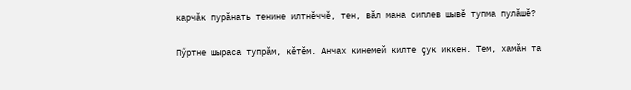карчăк пурăнать тенине илтнĕччĕ, тен, вăл мана сиплев шывĕ тупма пулăшĕ?

Пӳртне шыраса тупрăм, кĕтĕм. Анчах кинемей килте çук иккен. Тем, хамăн та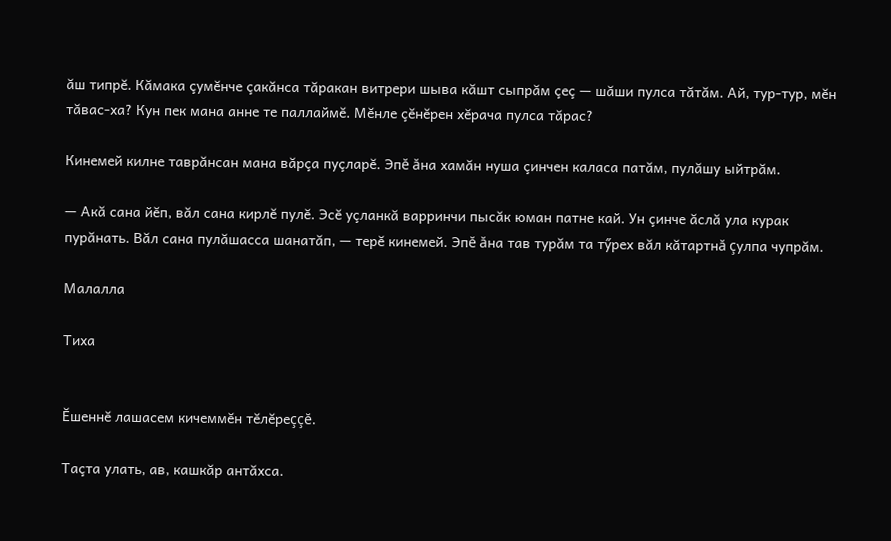ăш типрĕ. Кăмака çумĕнче çакăнса тăракан витрери шыва кăшт сыпрăм çеç — шăши пулса тăтăм. Ай, тур-тур, мĕн тăвас-ха? Кун пек мана анне те паллаймĕ. Мĕнле çĕнĕрен хĕрача пулса тăрас?

Кинемей килне таврăнсан мана вăрçа пуçларĕ. Эпĕ ăна хамăн нуша çинчен каласа патăм, пулăшу ыйтрăм.

— Акă сана йĕп, вăл сана кирлĕ пулĕ. Эсĕ уçланкă варринчи пысăк юман патне кай. Ун çинче ăслă ула курак пурăнать. Вăл сана пулăшасса шанатăп, — терĕ кинемей. Эпĕ ăна тав турăм та тӳрех вăл кăтартнă çулпа чупрăм.

Малалла

Тиха


Ĕшеннĕ лашасем кичеммĕн тĕлĕреççĕ.

Таçта улать, ав, кашкăр антăхса.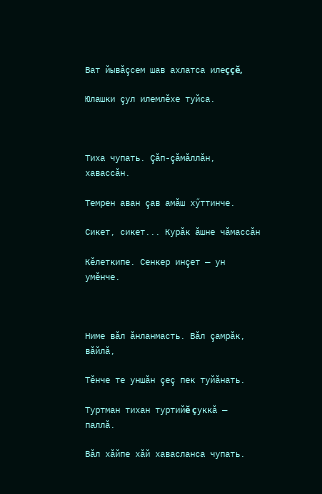Ват йывăçсем шав ахлатса илеççĕ,

Юлашки çул илемлĕхе туйса.



Тиха чупать. Çăп-çăмăллăн, хавассăн.

Темрен аван çав амăш хӳттинче.

Сикет, сикет... Курăк ăшне чăмассăн

Кĕлеткипе. Сенкер инçет — ун умĕнче.



Ниме вăл ăнланмасть. Вăл çамрăк, вăйлă,

Тĕнче те уншăн çеç пек туйăнать.

Туртман тихан туртийĕ çуккă — паллă.

Вăл хăйпе хăй хавасланса чупать.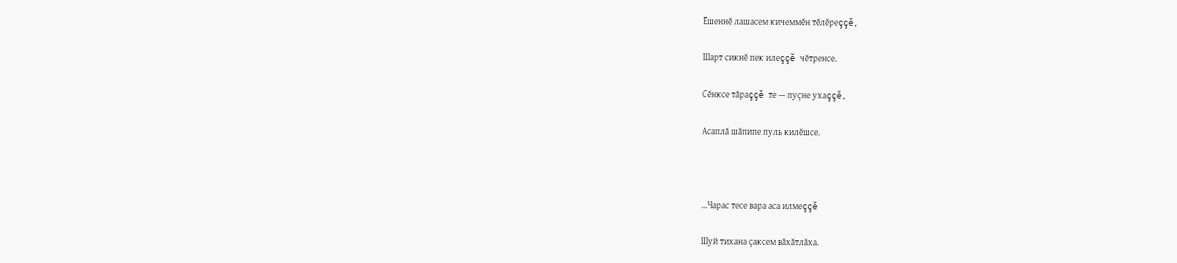Ĕшеннĕ лашасем кичеммĕн тĕлĕреççĕ,

Шарт сикнĕ пек илеççĕ чĕтренсе.

Сĕнксе тăраççĕ те — пуçне ухаççĕ,

Асаплă шăпипе пуль килĕшсе.



...Чарас тесе вара аса илмеççĕ

Шуй тихана çаксем вăхăтлăха.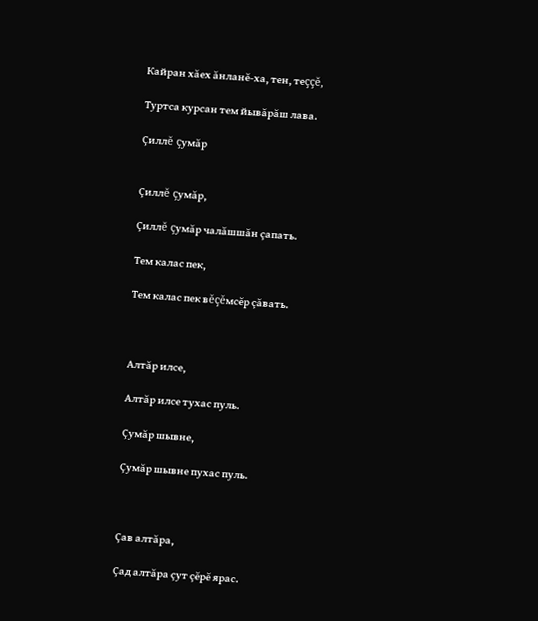Кайран хăех ăнланĕ-ха, тен, теççĕ,

Туртса курсан тем йывăрăш лава.

Çиллĕ çумăр


Çиллĕ çумăр,

Çиллĕ çумăр чалăшшăн çапать.

Тем калас пек,

Тем калас пек вĕçĕмсĕр çăвать.



Алтăр илсе,

Алтăр илсе тухас пуль.

Çумăр шывне,

Çумăр шывне пухас пуль.



Çав алтăра,

Çад алтăра çут çĕрĕ ярас.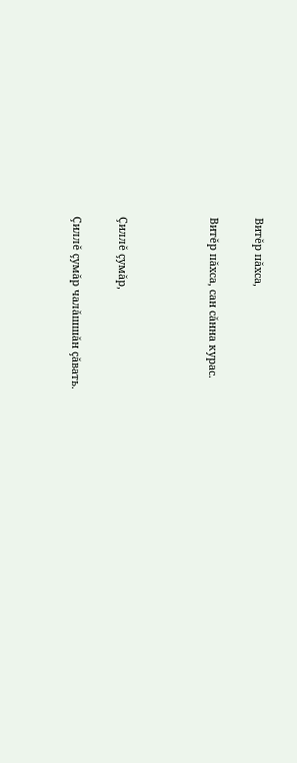Витĕр пăхса,

Витĕр пăхса, сан сăнна курас.



Çиллĕ çумăр,

Çиллĕ çумăр чалăшшăн çăвать.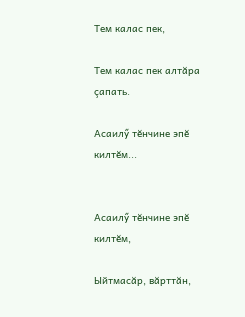Тем калас пек,

Тем калас пек алтăра çапать.

Асаилӳ тĕнчине эпĕ килтĕм...


Асаилӳ тĕнчине эпĕ килтĕм,

Ыйтмасăр, вăрттăн,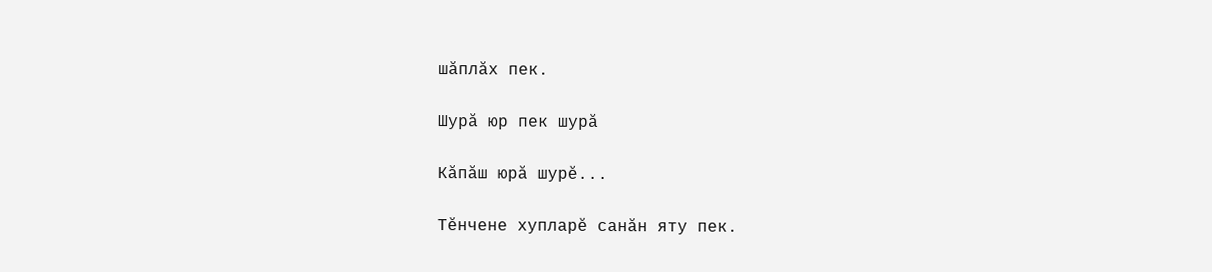шăплăх пек.

Шурă юр пек шурă

Кăпăш юрă шурĕ...

Тĕнчене хупларĕ санăн яту пек.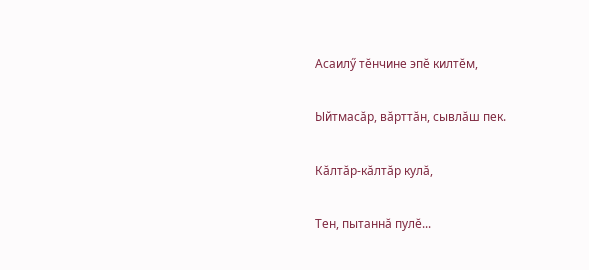Асаилӳ тĕнчине эпĕ килтĕм,

Ыйтмасăр, вăрттăн, сывлăш пек.

Кăлтăр-кăлтăр кулă,

Тен, пытаннă пулĕ...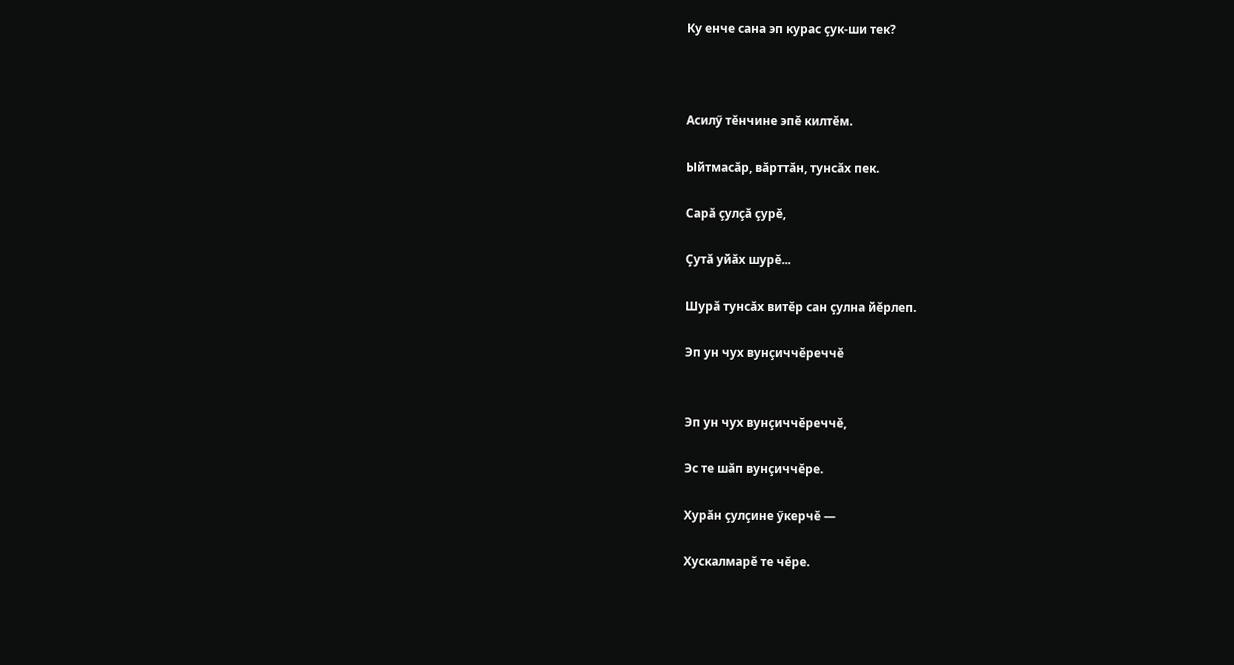Ку енче сана эп курас çук-ши тек?



Асилӳ тĕнчине эпĕ килтĕм.

Ыйтмасăр, вăрттăн, тунсăх пек.

Сарă çулçă çурĕ,

Çутă уйăх шурĕ...

Шурă тунсăх витĕр сан çулна йĕрлеп.

Эп ун чух вунçиччĕреччĕ


Эп ун чух вунçиччĕреччĕ,

Эс те шăп вунçиччĕре.

Хурăн çулçине ӳкерчĕ —

Хускалмарĕ те чĕре.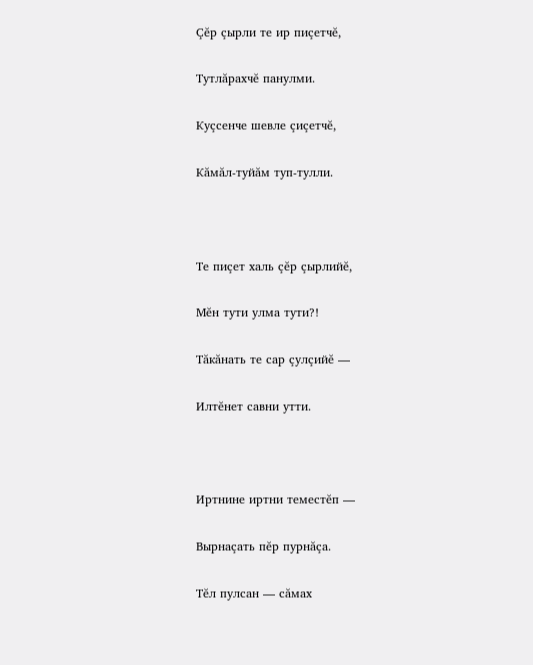Çĕр çырли те ир пиçетчĕ,

Тутлăрахчĕ панулми.

Куçсенче шевле çиçетчĕ,

Кăмăл-туйăм туп-тулли.



Те пиçет халь çĕр çырлийĕ,

Мĕн тути улма тути?!

Тăкăнать те сар çулçийĕ —

Илтĕнет савни утти.



Иртнине иртни теместĕп —

Вырнаçать пĕр пурнăçа.

Тĕл пулсан — сăмах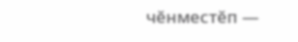чĕнместĕп —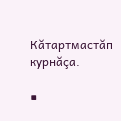Кăтартмастăп курнăçа.

■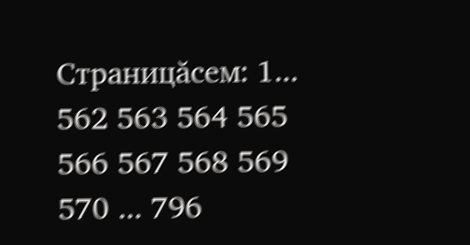Страницăсем: 1... 562 563 564 565 566 567 568 569 570 ... 796